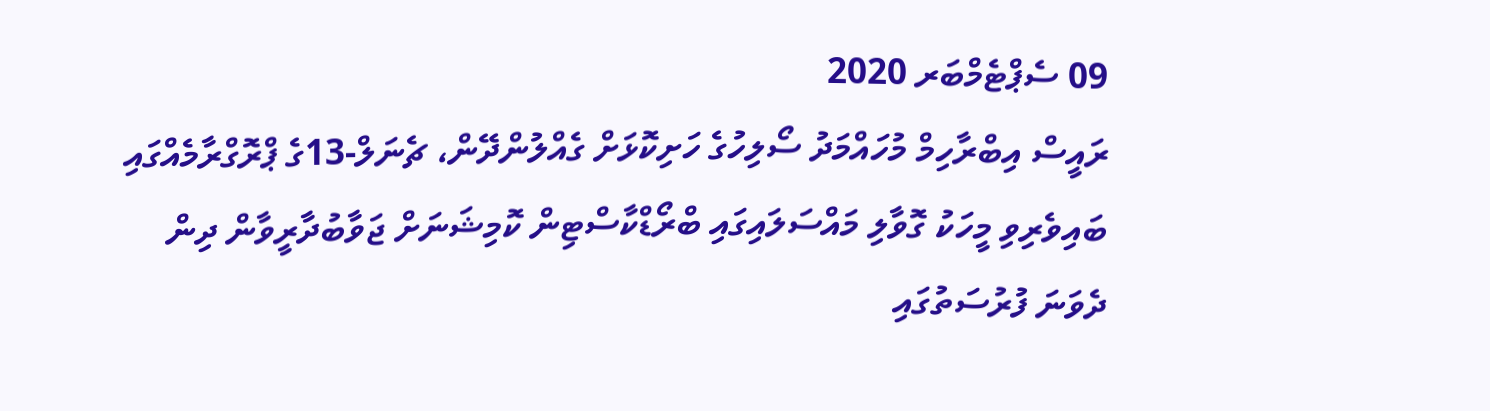09 ސެޕްޓެމްބަރ 2020
ރައީސް އިބްރާހިމް މުހައްމަދު ސޯލިހުގެ ހަށިކޮޅަށް ގެއްލުންދޭން، ޗެނަލް-13ގެ ޕްރޮގްރާމެއްގައި ބައިވެރިވި މީހަކު ގޮވާލި މައްސަލައިގައި ބްރޯޑްކާސްޓިން ކޮމިޝަނަށް ޖަވާބުދާރީވާން ދިން ދެވަނަ ފުރުސަތުގައި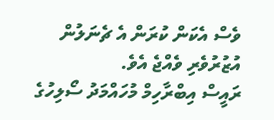ވެސް އެކަން ކުރަން އެ ޗެނަލުން އުޒުރުވެރި ވެއްޖެ އެވެ.
ރައީސް އިބްރާހިމް މުހައްމަދު ސޯލިހުގެ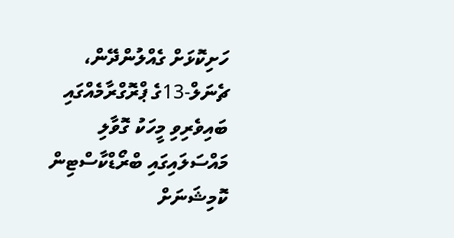ހަށިކޮޅަށް ގެއްލުންދޭން، ޗެނަލް-13ގެ ޕްރޮގްރާމެއްގައި ބައިވެރިވި މީހަކު ގޮވާލި މައްސަލައިގައި ބްރޯޑްކާސްޓިން ކޮމިޝަނަށް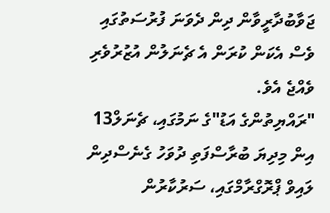ޖަވާބުދާރީވާން ދިން ދެވަނަ ފުރުސަތުގައި ވެސް އެކަން ކުރަން އެ ޗެނަލުން އުޒުރުވެރި ވެއްޖެ އެވެ.
"ރައްޔިތުންގެ އަޑު"ގެ ނަމުގައި، ޗެނަލް13 އިން މިދިޔަ ބުރާސްފަތި ދުވަހު ގެނެސްދިން ލައިވް ޕްރޮގްރާމްގައި، ސަރުކާރުން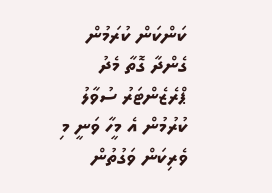ކަންކަން ކުރަމުން ގެންދާ ގޮތާ މެދު ޕްރެޒެންޓަރު ސުވާލު ކުރުމުން އެ މީހާ ވަނީ މި ވެރިކަން ވަގުތުން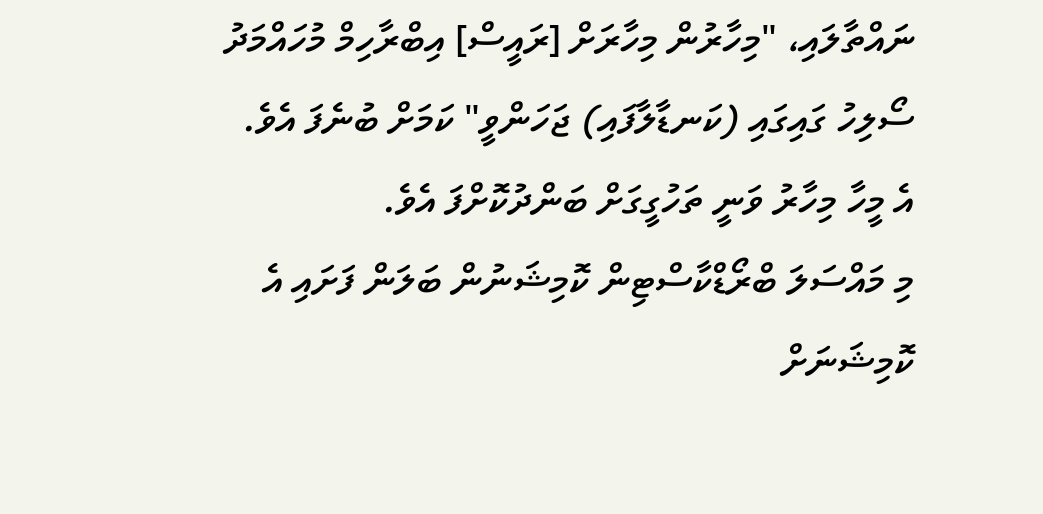ނައްތާލައި، "މިހާރުން މިހާރަށް [ރައީސް] އިބްރާހިމް މުހައްމަދު ސޯލިހު ގައިގައި (ކަނޑާލާފައި) ޖަހަންވީ" ކަމަށް ބުނެފަ އެވެ.
އެ މީހާ މިހާރު ވަނީ ތަހުގީގަށް ބަންދުކޮށްފަ އެވެ.
މި މައްސަލަ ބްރޯޑްކާސްޓިން ކޮމިޝަނުން ބަލަން ފަށައި އެ ކޮމިޝަނަށް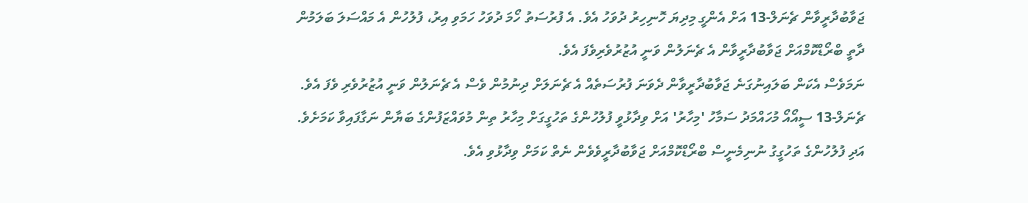ޖަވާބުދާރީވާން ޗެނަލް-13 އަށް އެންގީ މިދިޔަ ހޮނިހިރު ދުވަހު އެވެ. އެ ފުރުސަތު ހޯމަ ދުވަހު ހަމަވި އިރު، ފުލުހުން އެ މައްސަލަ ބަލަމުން ދާތީ ބްރޯޑްކޮމްއަށް ޖަވާބުދާރީވާން އެ ޗެނަލުން ވަނީ އުޒުރުވެރިވެފަ އެވެ.
ނަމަވެސް އެކަން ބަލައިނުގަނެ ޖަވާބުދާރީވާން ދެވަނަ ފުރުސަތެއް އެ ޗެނަލަށް ދިނުމުން ވެސް އެ ޗެނަލުން ވަނީ އުޒުރުވެރި ވެފަ އެވެ. ޗެނަލް-13 ސީއޯއޯ މުހައްމަދު ސަމާހު 'މިހާރު' އަށް ވިދާޅުވީ ފުލުހުންގެ ތަހުގީގަށް މިހާރު ތިން މުވައްޒަފުންގެ ބަޔާން ނަގާފައިވާ ކަމަށެވެ. އަދި ފުލުހުންގެ ތަހުގީގު ނުނިމެނީސް ބްރޯޑްކޮމްއަށް ޖަވާބުދާރީވެވެން ނެތް ކަމަށް ވިދާޅުވި އެވެ.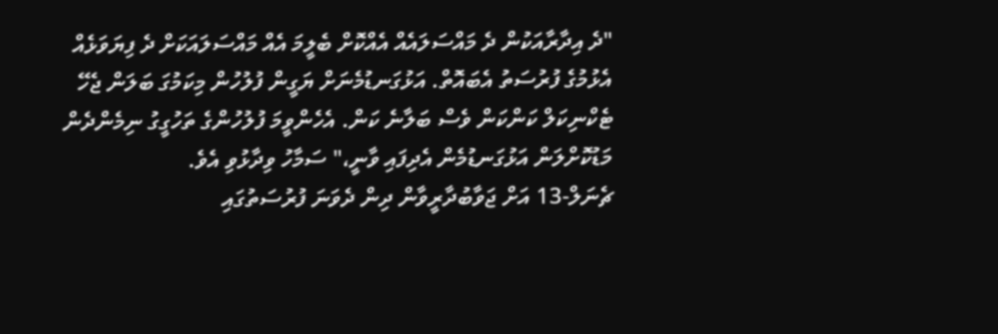"ދެ އިދާރާއަކުން ދެ މައްސަލައެއް އެއްކޮށް ބެލީމަ އެއް މައްސަލައަކަށް ދެ ފިޔަވަޅެއް އެޅުމުގެ ފުރުސަތު އެބައޮތް. އަޅުގަނޑުމެނަށް ޔަގީން ފުލުހުން މިކަމުގަ ބަލަން ޖެހޭ ޓެކްނިކަލް ކަންކަން ވެސް ބަލާނެ ކަން. އެހެންވީމަ ފުލުހުންގެ ތަހުގީގު ނިމެންދެން މަޑުކޮށްލަން އަޅުގަނޑުމެން އެދިފައި ވާނީ،" ސަމާހު ވިދާޅުވި އެވެ.
ޗެނަލް-13 އަށް ޖަވާބުދާރީވާން ދިން ދެވަނަ ފުރުސަތުގައި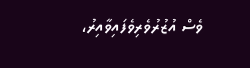ވެސް އުޒުރުވެރިވެފައިވާއިރު،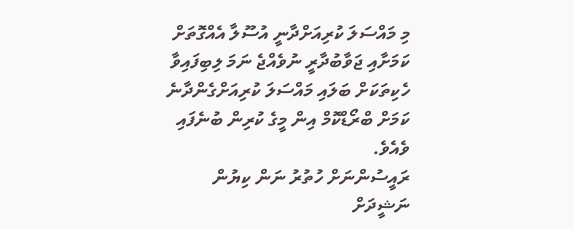މި މައްސަލަ ކުރިއަށްދާނީ އުސޫލާ އެއްގޮތަށް ކަމަށާއި ޖަވާބުދާރީ ނުވެއްޖެ ނަމަ ލިބިފައިވާ ހެކިތަކަށް ބަލައި މައްސަލަ ކުރިއަށްގެންދާނެ ކަމަށް ބްރޯޑްކޮމް އިން މީގެ ކުރިން ބުނެފައި ވެއެވެ.
ރައީސުންނަށް ހުތުރު ނަން ކިޔުން ނަޝީދަށް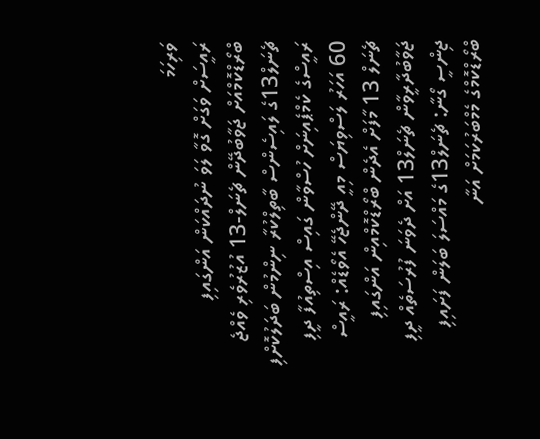ވަރިހަމަ
ރައީސަށް ވަގަށް ގޮވާ ލަވަ ނުދައްކަން އަންގައިފި
ބްރޯޑްކޮމްއަށް ޖަވާބުދޭން ޗެނަލް-13 އުޒުރުވެރި ވެއްޖެ
ޗެނަލް13ގެ ލައިސެންސް ބާތިލްކުރާ ނިންމުން ބަދަލުކޮށްފި
ރައީސްގެ ކެމްޕެއިނަށް ހުސްވާން ގައިސް އިސްތިއުފާ ދީފި
60 އަހަރު ލަސްވިޔަސް މިއީ ދޭންޖެހޭ އެވޯޑެއް: ރައީސް
ޗެނަލް 13 މާފަށް އެދެން ބްރޯޑްކޮމްއިން އަންގައިފި
ޖަވާބުދާރީވާން ޗެނަލް13 އަށް ދެވަނަ ފުރުސަތެއް ދީފި
ޖިންސީ ގޯނާ: ޗެނަލް13ގެ މައްސަލަ ބަލަން ފަށައިފި
ބްރޯޑްކޮމްގެ މެމްބަރުކަމަށް އަނާ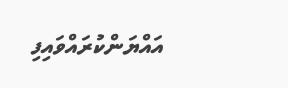އައްޔަންކުރައްވައިފި